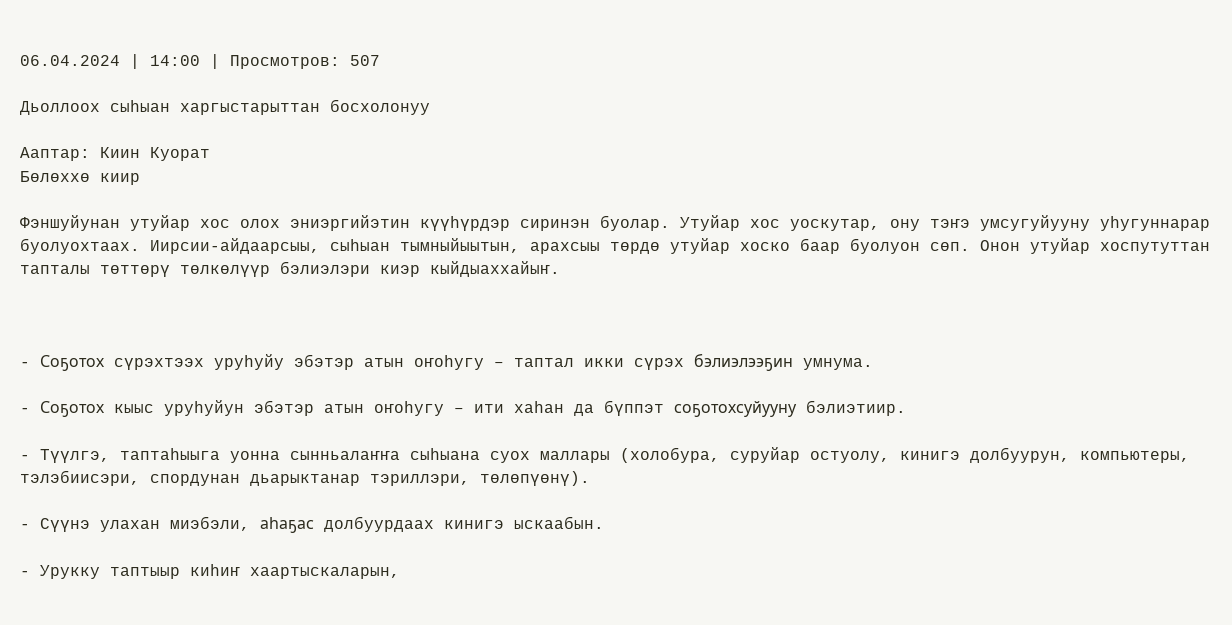06.04.2024 | 14:00 | Просмотров: 507

Дьоллоох сыһыан харгыстарыттан босхолонуу

Ааптар: Киин Куорат
Бөлөххө киир

Фэншуйунан утуйар хос олох эниэргийэтин күүһүрдэр сиринэн буолар. Утуйар хос уоскутар, ону тэҥэ умсугуйууну уһугуннарар буолуохтаах. Иирсии-айдаарсыы, сыһыан тымныйыытын, арахсыы төрдө утуйар хоско баар буолуон сөп. Онон утуйар хоспутуттан тапталы төттөрү төлкөлүүр бэлиэлэри киэр кыйдыаххайыҥ.



- Соҕотох сүрэхтээх уруһуйу эбэтэр атын оҥоһугу – таптал икки сүрэх бэлиэлээҕин умнума.

- Соҕотох кыыс уруһуйун эбэтэр атын оҥоһугу – ити хаһан да бүппэт соҕотохсуйууну бэлиэтиир.

- Түүлгэ, таптаһыыга уонна сынньалаҥҥа сыһыана суох маллары (холобура, суруйар остуолу, кинигэ долбуурун, компьютеры, тэлэбиисэри, спордунан дьарыктанар тэриллэри, төлөпүөнү).

- Сүүнэ улахан миэбэли, аһаҕас долбуурдаах кинигэ ыскаабын.

- Урукку таптыыр киһиҥ хаартыскаларын,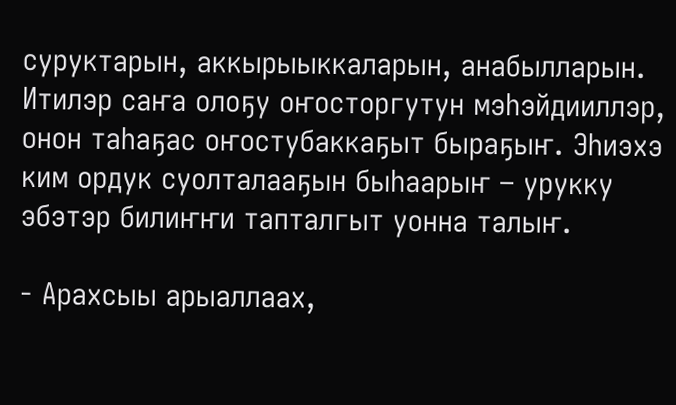суруктарын, аккырыыккаларын, анабылларын. Итилэр саҥа олоҕу оҥосторгутун мэһэйдииллэр, онон таһаҕас оҥостубаккаҕыт быраҕыҥ. Эһиэхэ ким ордук суолталааҕын быһаарыҥ – урукку эбэтэр билиҥҥи тапталгыт уонна талыҥ.

- Арахсыы арыаллаах,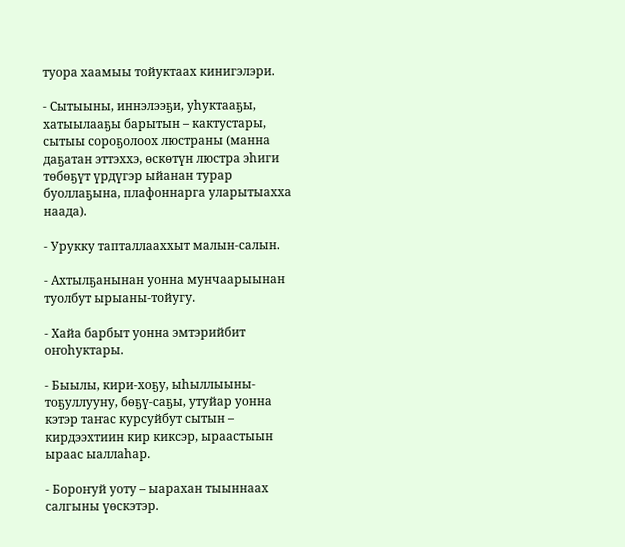туора хаамыы тойуктаах кинигэлэри.

- Сытыыны, иннэлээҕи, уһуктааҕы, хатыылааҕы барытын – кактустары, сытыы сороҕолоох люстраны (манна даҕатан эттэххэ, өскөтүн люстра эһиги төбөҕүт үрдүгэр ыйанан турар буоллаҕына, плафоннарга уларытыахха наада).

- Урукку тапталлааххыт малын-салын.

- Ахтылҕанынан уонна мунчаарыынан туолбут ырыаны-тойугу.

- Хайа барбыт уонна эмтэрийбит оҥоһуктары.

- Быылы, кири-хоҕу, ыһыллыыны-тоҕуллууну, бөҕү-саҕы, утуйар уонна кэтэр таҥас курсуйбут сытын – кирдээхтиин кир киксэр, ыраастыын ыраас ыаллаһар.

- Бороҥуй уоту – ыарахан тыыннаах салгыны үөскэтэр.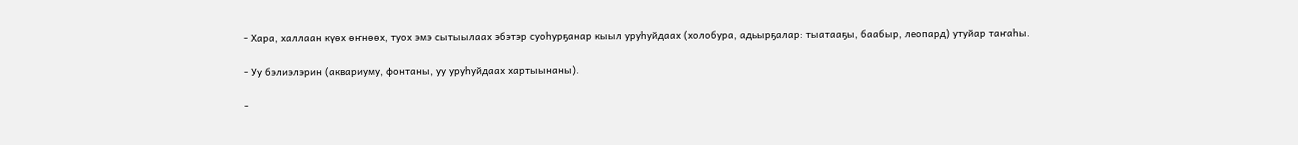- Хара, халлаан күөх өҥнөөх, туох эмэ сытыылаах эбэтэр суоһурҕанар кыыл уруһуйдаах (холобура, адьырҕалар: тыатааҕы, баабыр, леопард) утуйар таҥаһы.

- Уу бэлиэлэрин (аквариуму, фонтаны, уу уруһуйдаах хартыынаны).

-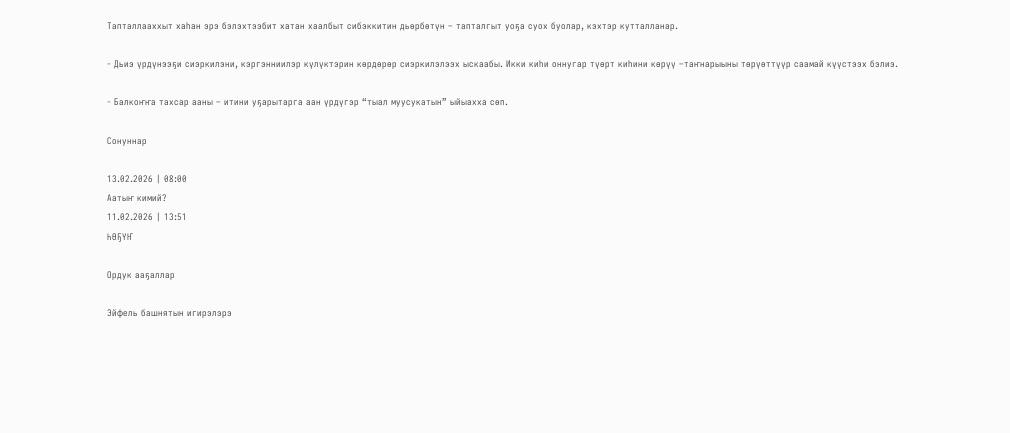Тапталлааххыт хаһан эрэ бэлэхтээбит хатан хаалбыт сибэккитин дьөрбөтүн – тапталгыт уоҕа суох буолар, кэхтэр кутталланар.

- Дьиэ үрдүнээҕи сиэркилэни, кэргэнниилэр күлүктэрин көрдөрөр сиэркилэлээх ыскаабы. Икки киһи оннугар түөрт киһини көрүү –таҥнарыыны төрүөттүүр саамай күүстээх бэлиэ.

- Балкоҥҥа тахсар ааны – итини уҕарытарга аан үрдүгэр “тыал муусукатын” ыйыахха сөп.

Сонуннар

13.02.2026 | 08:00
Аатыҥ кимий?
11.02.2026 | 13:51
ҺӨҔҮҤ

Ордук ааҕаллар

Эйфель башнятын игирэлэрэ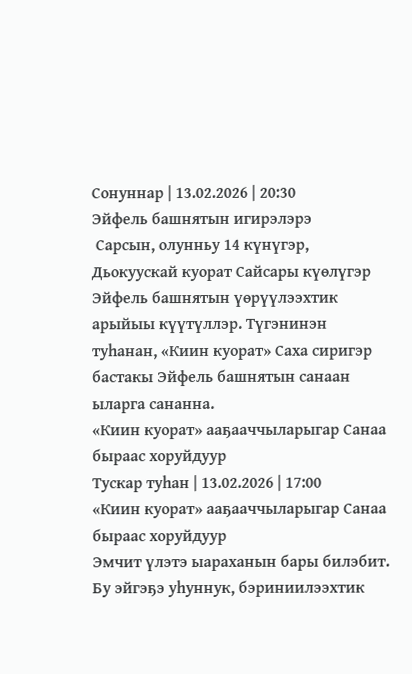Сонуннар | 13.02.2026 | 20:30
Эйфель башнятын игирэлэрэ
 Сарсын, олунньу 14 күнүгэр, Дьокуускай куорат Сайсары күөлүгэр Эйфель башнятын үөрүүлээхтик арыйыы күүтүллэр. Түгэнинэн туһанан, «Киин куорат» Саха сиригэр бастакы Эйфель башнятын санаан ыларга сананна.
«Киин куорат» ааҕааччыларыгар Санаа быраас хоруйдуур
Тускар туһан | 13.02.2026 | 17:00
«Киин куорат» ааҕааччыларыгар Санаа быраас хоруйдуур
Эмчит үлэтэ ыараханын бары билэбит. Бу эйгэҕэ уһуннук, бэриниилээхтик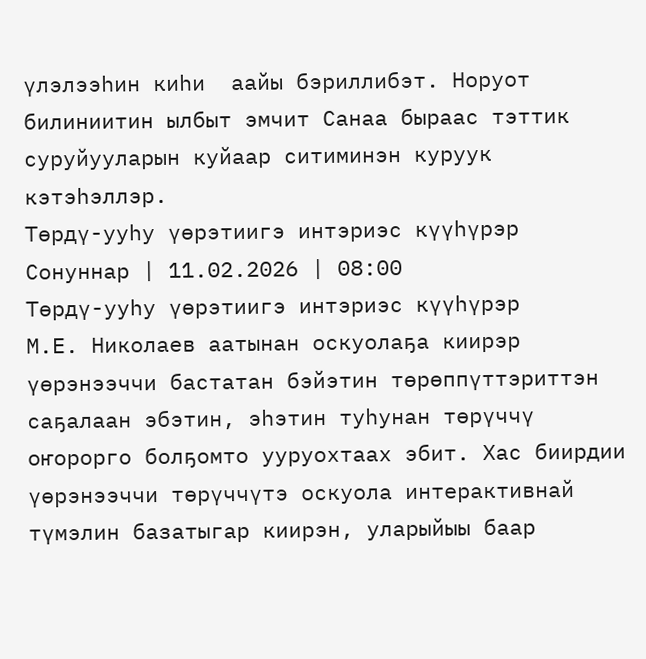үлэлээһин киһи  аайы бэриллибэт. Норуот билиниитин ылбыт эмчит Санаа быраас тэттик суруйууларын куйаар ситиминэн куруук кэтэһэллэр.
Төрдү-ууһу үөрэтиигэ интэриэс күүһүрэр
Сонуннар | 11.02.2026 | 08:00
Төрдү-ууһу үөрэтиигэ интэриэс күүһүрэр
М.Е. Николаев аатынан оскуолаҕа киирэр үөрэнээччи бастатан бэйэтин төрөппүттэриттэн саҕалаан эбэтин, эһэтин туһунан төрүччү оҥорорго болҕомто ууруохтаах эбит. Хас биирдии үөрэнээччи төрүччүтэ оскуола интерактивнай түмэлин базатыгар киирэн, уларыйыы баар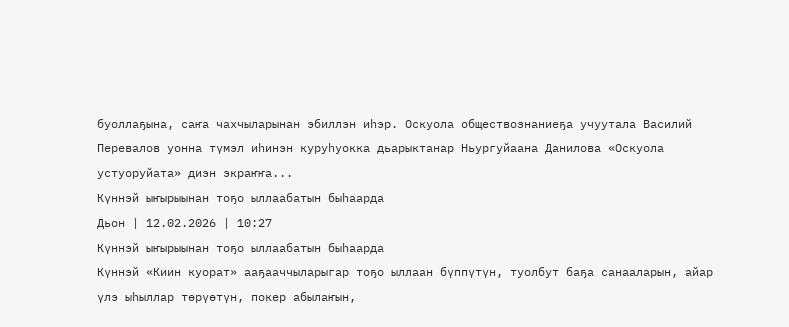буоллаҕына, саҥа чахчыларынан эбиллэн иһэр. Оскуола обществознаниеҕа учуутала Василий Перевалов уонна түмэл иһинэн куруһуокка дьарыктанар Ньургуйаана Данилова «Оскуола устуоруйата» диэн экраҥҥа...
Күннэй ыҥырыынан тоҕо ыллаабатын быһаарда
Дьон | 12.02.2026 | 10:27
Күннэй ыҥырыынан тоҕо ыллаабатын быһаарда
Күннэй «Киин куорат» ааҕааччыларыгар тоҕо ыллаан бүппүтүн, туолбут баҕа санааларын, айар үлэ ыһыллар төрүөтүн, покер абылаҥын,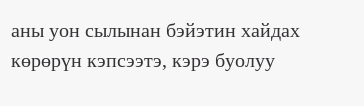аны уон сылынан бэйэтин хайдах көрөрүн кэпсээтэ, кэрэ буолуу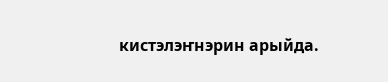кистэлэҥнэрин арыйда.